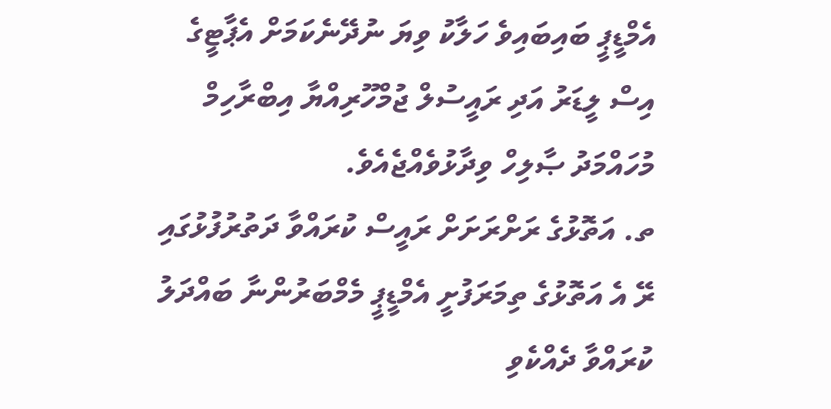އެމްޑީޕީ ބައިބައިވެ ހަލާކު ވިޔަ ނުދޭނެކަމަށް އެޕާޓީގެ އިސް ލީޑަރު އަދި ރައީސުލް ޖުމްހޫރިއްޔާ އިބްރާހިމް މުހައްމަދު ޞާލިހް ވިދާޅުވެއްޖެއެވެ.
ތ. އަތޮޅުގެ ރަށްރަށަށް ރައީސް ކުރައްވާ ދަތުރުފުޅުގައި ރޭ އެ އަތޮޅުގެ ތިމަރަފުށީ އެމްޑީޕީ މެމްބަރުންނާ ބައްދަލު ކުރައްވާ ދެއްކެވި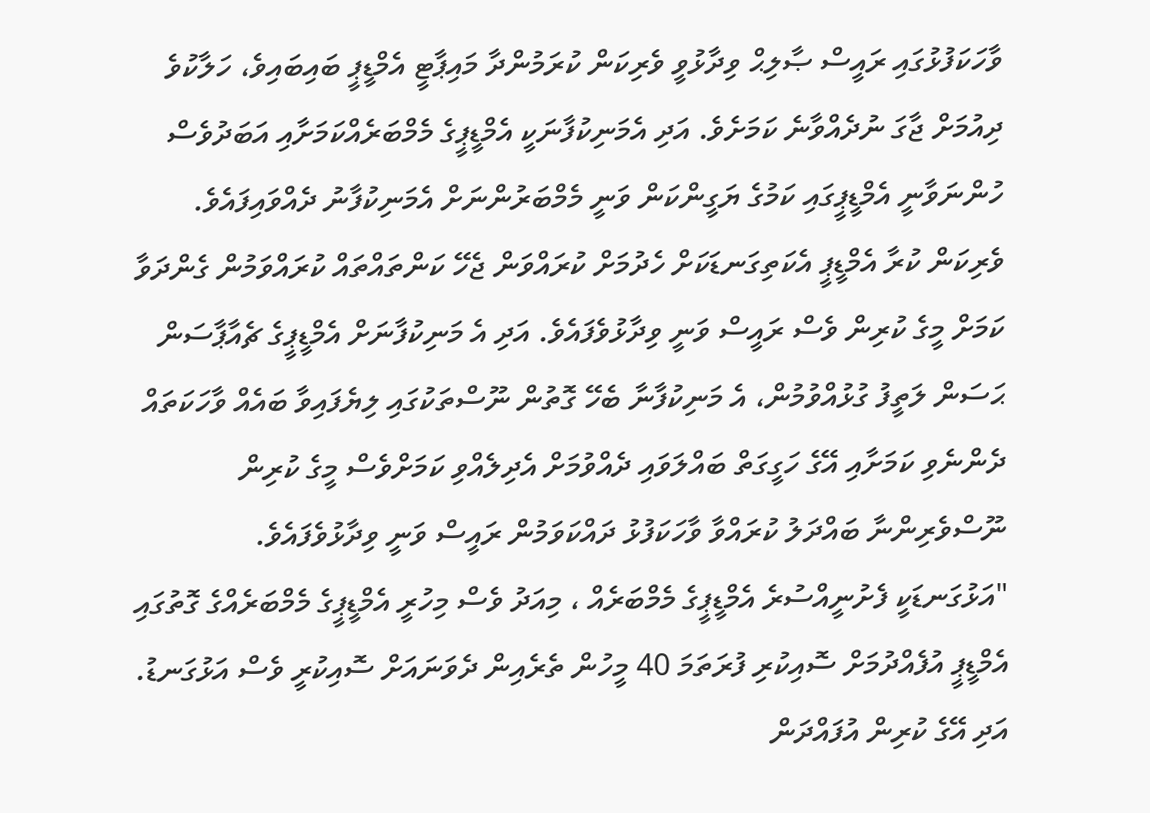ވާހަކަފުޅުގައި ރައީސް ޞާލިޙް ވިދާޅުވީ ވެރިކަން ކުރަމުންދާ މައިޕާޓީ އެމްޑީޕީ ބައިބައިވެ، ހަލާކުވެ ދިއުމަށް ޖާގަ ނުދެއްވާނެ ކަމަށެވެ. އަދި އެމަނިކުފާނަކީ އެމްޑީޕީގެ މެމްބަރެއްކަމަށާއި އަބަދުވެސް ހުންނަވާނީ އެމްޑީޕީގައި ކަމުގެ ޔަގީންކަން ވަނީ މެމްބަރުންނަށް އެމަނިކުފާނު ދެއްވައިފައެވެ.
ވެރިކަން ކުރާ އެމްޑީޕީ އެކަތިގަނޑަކަށް ހެދުމަށް ކުރައްވަން ޖެހޭ ކަންތައްތައް ކުރައްވަމުން ގެންދަވާ ކަމަށް މީގެ ކުރިން ވެސް ރައީސް ވަނީ ވިދާޅުވެފައެވެ. އަދި އެ މަނިކުފާނަށް އެމްޑީޕީގެ ޗެއާޕާސަން ޙަސަން ލަތީފު ގުޅުއްވުމުން، އެ މަނިކުފާނާ ބެހޭ ގޮތުން ނޫސްތަކުގައި ލިޔެފައިވާ ބައެއް ވާހަކަތައް ދެންނެވި ކަމަށާއި އޭގެ ހަގީގަތް ބައްލަވައި ދެއްވުމަށް އެދިލެއްވި ކަމަށްވެސް މީގެ ކުރިން ނޫސްވެރިންނާ ބައްދަލު ކުރައްވާ ވާހަކަފުޅު ދައްކަވަމުން ރައީސް ވަނީ ވިދާޅުވެފައެވެ.
"އަޅުގަނޑަކީ ފެށުނީއްސުރެ އެމްޑީޕީގެ މެމްބަރެއް ، މިއަދު ވެސް މިހުރީ އެމްޑީޕީގެ މެމްބަރެއްގެ ގޮތުގައި އެމްޑީޕީ އުފެއްދުމަށް ސޮއިކުރި ފުރަތަމަ 40 މީހުން ތެރެއިން ދެވަނައަށް ސޮއިކުރީ ވެސް އަޅުގަނޑު. އަދި އޭގެ ކުރިން އުފައްދަން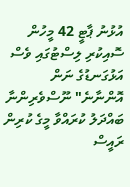އުޅުނު ޕާޓީ 42 މީހުން ސޮއިކުރި ލިސްޓުގައި ވެސް އަޅުގަނޑުގެ ނަން އޮންނާނެ" ނޫސްވެރިންނާ ބައްދަލު ކުރައްވާ މީގެ ކުރިން ރައީސް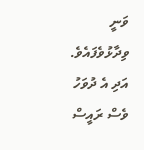ވަނީ ވިދާޅުވެފައެވެ.
އަދި އެ ދުވަހު ވެސް ރައީސް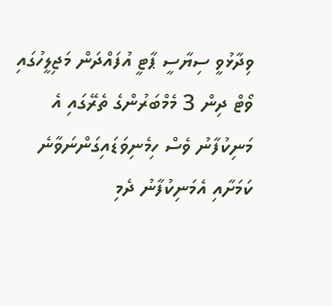ވިދާޅުވީ ސިޔާސީ ޕާޓީ އުފައްދަން މަޖިލީހުގައި ވޯޓް ދިން 3 މެމްބަރުންގެ ތެރޭގައި އެ މަނިކުފާނު ވެސް ހިމެނިވަޑައިގަންނަވާނެ ކަމަށާއި އެމަނިކުފާނު ދެމި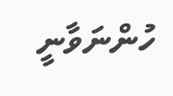ހުންނަވާނީ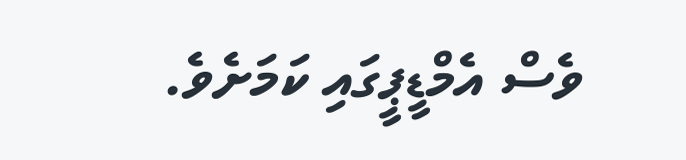ވެސް އެމްޑީޕީގައި ކަމަށެވެ.